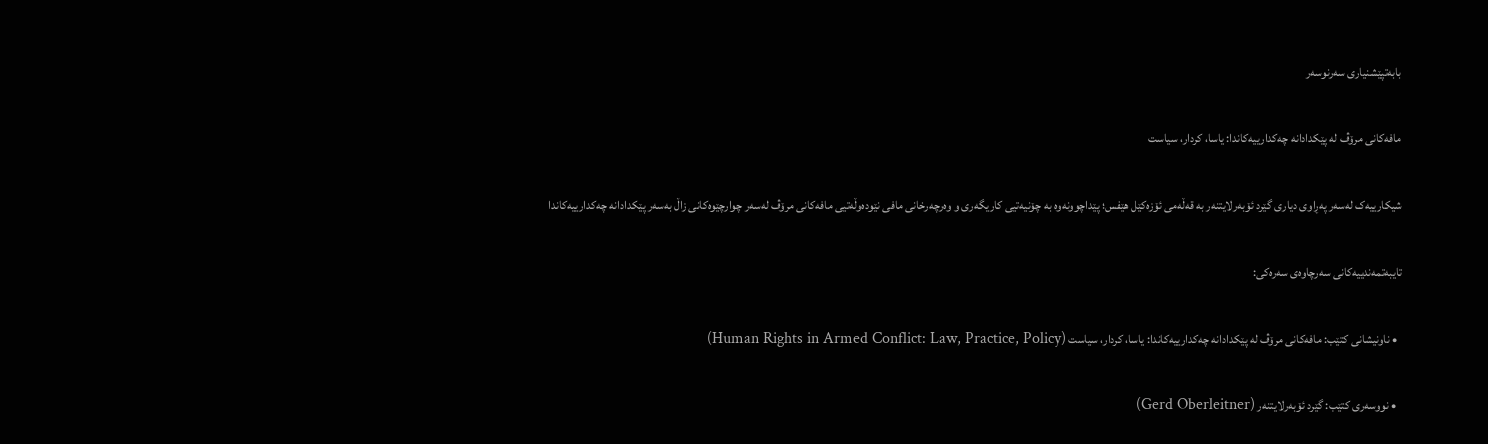بابەتپێشنیاری سەرنوسەر

مافەکانی مرۆڤ لە پێکدادانە چەکدارییەکاندا: یاسا، کردار، سیاست

شیکارییەک لەسەر پەڕاوی دیاری گێرد ئۆبەرلایتنەر بە قەڵەمی ئۆزەکێل هێفس؛ پێداچوونەوە بە چۆنیەتیی کاریگەری و وەرچەرخانی مافی نێودەوڵەتیی مافەکانی مرۆڤ لەسەر چوارچێوەکانی زاڵ بەسەر پێکدادانە چەکدارییەکاندا

تایبەتمەندییەکانی سەرچاوەی سەرەکی:

  • ناونیشانی کتێب: مافەکانی مرۆڤ لە پێکدادانە چەکدارییەکاندا: یاسا، کردار، سیاست (Human Rights in Armed Conflict: Law, Practice, Policy)

  • نووسەری کتێب: گێرد ئۆبەرلایتنەر (Gerd Oberleitner)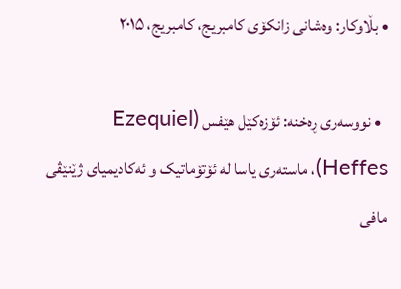• بڵاوکار: وەشانی زانکۆی کامبریج، کامبریج، ۲۰۱۵

  • نووسەری ڕەخنە: ئۆزەکێل هێفس (Ezequiel Heffes)، ماستەری یاسا لە ئۆتۆماتیک و ئەکادیمیای ژێنێڤی مافی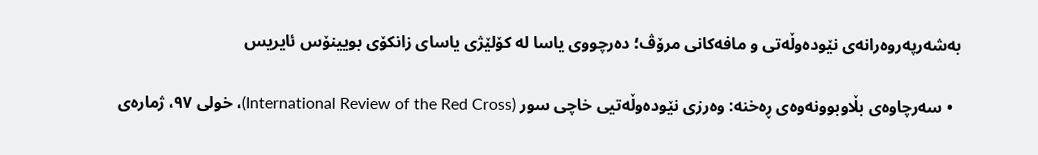بەشەرپەروەرانەی نێودەوڵەتی و مافەکانی مرۆڤ؛ دەرچووی یاسا لە کۆلێژی یاسای زانکۆی بویینۆس ئایریس

  • سەرچاوەی بڵاوبوونەوەی ڕەخنە: وەرزی نێودەوڵەتیی خاچی سور (International Review of the Red Cross)، خولی ۹۷، ژمارەی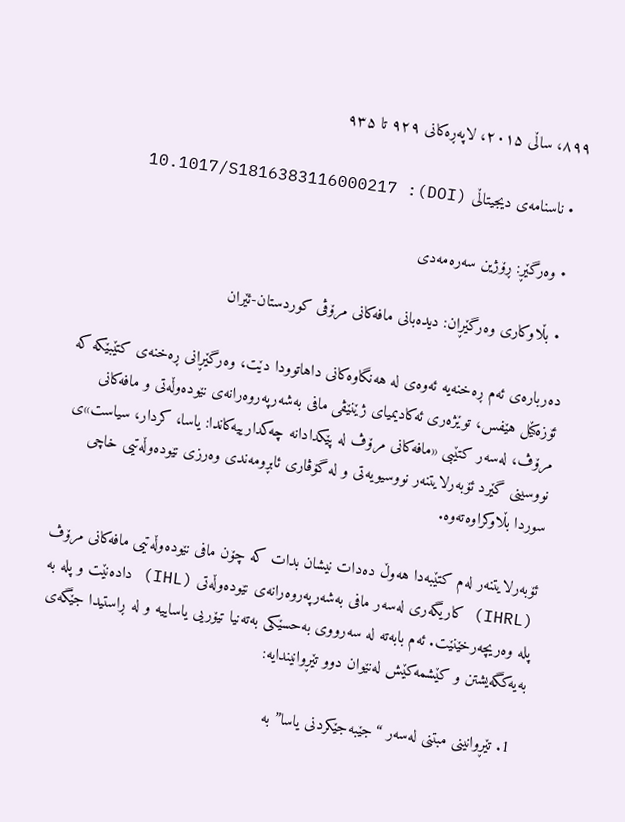۸۹۹، ساڵی ۲۰۱۵، لاپەڕەکانی ۹۲۹ تا ۹۳۵

  • ناسنامەی دیجیتاڵی (DOI): 10.1017/S1816383116000217

  • وەرگێڕ: ڕۆژین سەرەمەدی

  • بڵاوکاری وەرگێڕان: دیدەبانی مافەکانی مرۆڤی کوردستان-ئێران

دەربارەی ئەم ڕەخنەیە ئەوەی لە هەنگاوەکانی داهاتوودا دێت، وەرگێڕانی ڕەخنەی کتێبێکە کە ئۆزەکێل هێفس، توێژەری ئەکادیمیای ژێنێڤی مافی بەشەرپەروەرانەی نێودەوڵەتی و مافەکانی مرۆڤ، لەسەر کتێبی «مافەکانی مرۆڤ لە پێکدادانە چەکدارییەکاندا: یاسا، کردار، سیاست»ی نووسینی گێرد ئۆبەرلایتنەر نووسیویەتی و لە گۆڤاری ئابڕومەندی وەرزی نێودەوڵەتیی خاچی سوردا بڵاوکراوەتەوە.

ئۆبەرلایتنەر لەم کتێبەدا هەوڵ دەدات نیشان بدات کە چۆن مافی نێودەوڵەتیی مافەکانی مرۆڤ (IHRL) کاریگەری لەسەر مافی بەشەرپەروەرانەی نێودەوڵەتی (IHL) دادەنێت و پلە بە پلە وەریچەرخێنێت. ئەم بابەتە لە سەرووی بەحسێکی بەتەنیا تیۆریی یاساییە و لە ڕاستیدا جێگەی بەیەکگەیشتن و کێشمەکێش لەنێوان دوو تێڕوانیندایە:

  1. تێڕوانینی مبتنی لەسەر “جێبەجێکردنی یاسا” بە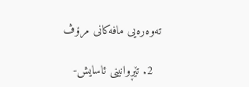تەوەرەیی مافەکانی مرۆڤ

  2. تێڕوانینی ئاسایش-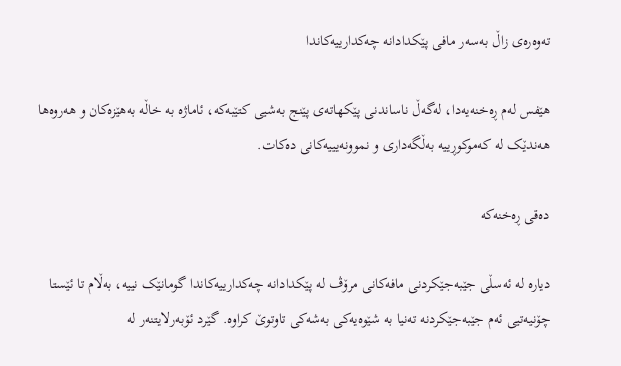تەوەرەی زاڵ بەسەر مافی پێکدادانە چەکدارییەکاندا

هێفس لەم ڕەخنەیەدا، لەگەڵ ناساندنی پێکهاتەی پێنج بەشیی کتێبەکە، ئاماژە بە خاڵە بەهێزەکان و هەروەها هەندێک لە کەموکوڕییە بەڵگەداری و نموونەیییەکانی دەکات.

دەقی ڕەخنەکە

دیارە لە ئەسڵی جێبەجێکردنی مافەکانی مرۆڤ لە پێکدادانە چەکدارییەکاندا گومانێک نییە، بەڵام تا ئێستا چۆنیەتیی ئەم جێبەجێکردنە تەنیا بە شێوەیەکی بەشەکی تاوتوێ کراوە. گێرد ئۆبەرلایتنەر لە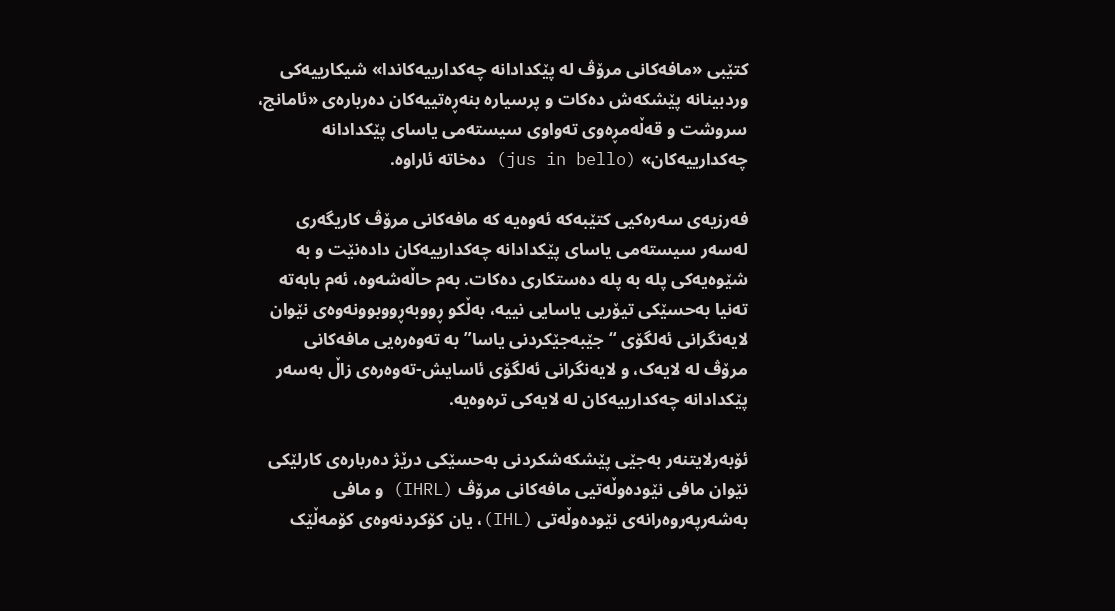کتێبی «مافەکانی مرۆڤ لە پێکدادانە چەکدارییەکاندا» شیکارییەکی وردبینانە پێشکەش دەکات و پرسیارە بنەڕەتییەکان دەربارەی «ئامانج، سروشت و قەڵەمڕەوی تەواوی سیستەمی یاسای پێکدادانە چەکدارییەکان» (jus in bello) دەخاتە ئاراوە.

فەرزیەی سەرەکیی کتێبەکە ئەوەیە کە مافەکانی مرۆڤ کاریگەری لەسەر سیستەمی یاسای پێکدادانە چەکدارییەکان دادەنێت و بە شێوەیەکی پلە بە پلە دەستکاری دەکات. بەم حاڵەشەوە، ئەم بابەتە تەنیا بەحسێکی تیۆریی یاسایی نییە، بەڵکو ڕووبەڕووبوونەوەی نێوان لایەنگرانی ئەلگۆی “جێبەجێکردنی یاسا” بە تەوەرەیی مافەکانی مرۆڤ لە لایەک، و لایەنگرانی ئەلگۆی ئاسایش-تەوەرەی زاڵ بەسەر پێکدادانە چەکدارییەکان لە لایەکی ترەوەیە.

ئۆبەرلایتنەر بەجێی پێشکەشکردنی بەحسێکی درێژ دەربارەی کارلێکی نێوان مافی نێودەوڵەتیی مافەکانی مرۆڤ (IHRL) و مافی بەشەرپەروەرانەی نێودەوڵەتی (IHL)، یان کۆکردنەوەی کۆمەڵێک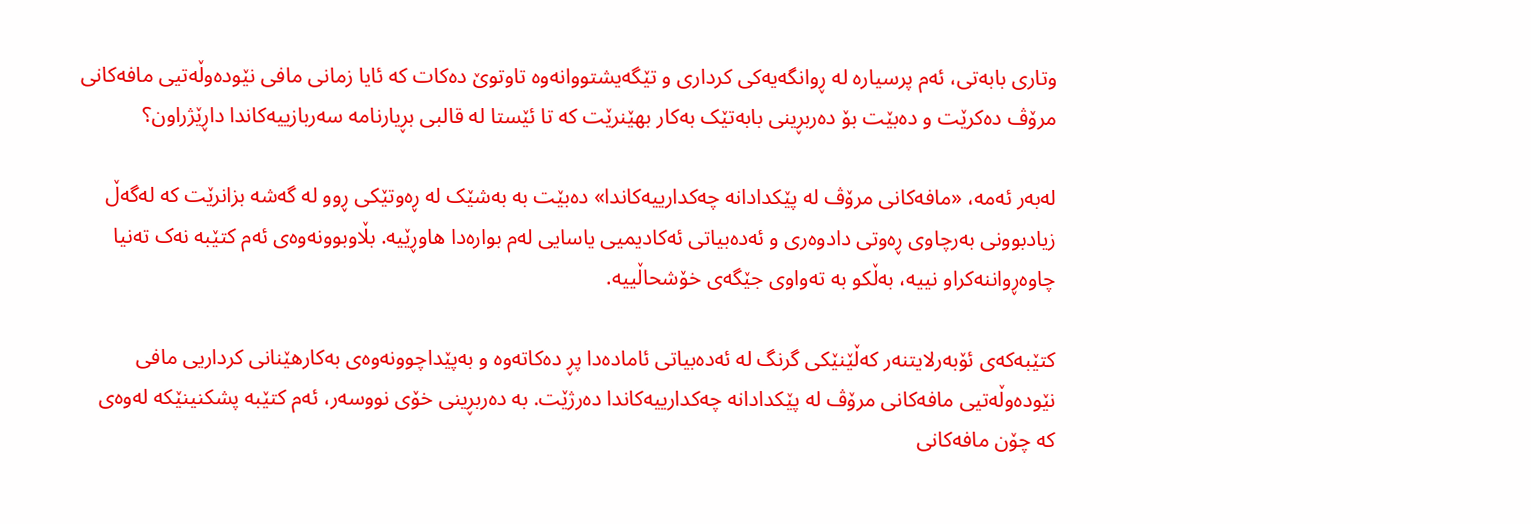وتاری بابەتی، ئەم پرسیارە لە ڕوانگەیەکی کرداری و تێگەیشتووانەوە تاوتوێ دەکات کە ئایا زمانی مافی نێودەوڵەتیی مافەکانی مرۆڤ دەکرێت و دەبێت بۆ دەربڕینی بابەتێک بەکار بهێنرێت کە تا ئێستا لە قالبی بڕیارنامە سەربازییەکاندا داڕێژراون؟

لەبەر ئەمە، «مافەکانی مرۆڤ لە پێکدادانە چەکدارییەکاندا» دەبێت بە بەشێک لە ڕەوتێکی ڕوو لە گەشە بزانرێت کە لەگەڵ زیادبوونی بەرچاوی ڕەوتی دادوەری و ئەدەبیاتی ئەکادیمیی یاسایی لەم بوارەدا هاوڕێیە. بڵاوبوونەوەی ئەم کتێبە نەک تەنیا چاوەڕواننەکراو نییە، بەڵکو بە تەواوی جێگەی خۆشحاڵییە.

کتێبەکەی ئۆبەرلایتنەر کەڵێنێکی گرنگ لە ئەدەبیاتی ئامادەدا پڕ دەکاتەوە و بەپێداچوونەوەی بەکارهێنانی کرداریی مافی نێودەوڵەتیی مافەکانی مرۆڤ لە پێکدادانە چەکدارییەکاندا دەرژێت. بە دەربڕینی خۆی نووسەر، ئەم کتێبە پشکنینێکە لەوەی کە چۆن مافەکانی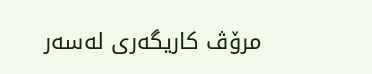مرۆڤ کاریگەری لەسەر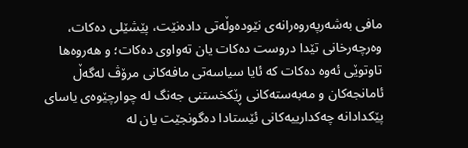مافی بەشەرپەروەرانەی نێودەوڵەتی دادەنێت، پێشێلی دەکات، وەرچەرخانی تێدا دروست دەکات یان تەواوی دەکات؛ و هەروەها تاوتوێی ئەوە دەکات کە ئایا سیاسەتی مافەکانی مرۆڤ لەگەڵ ئامانجەکان و مەبەستەکانی ڕێکخستنی جەنگ لە چوارچێوەی یاسای پێکدادانە چەکدارییەکانی ئێستادا دەگونجێت یان لە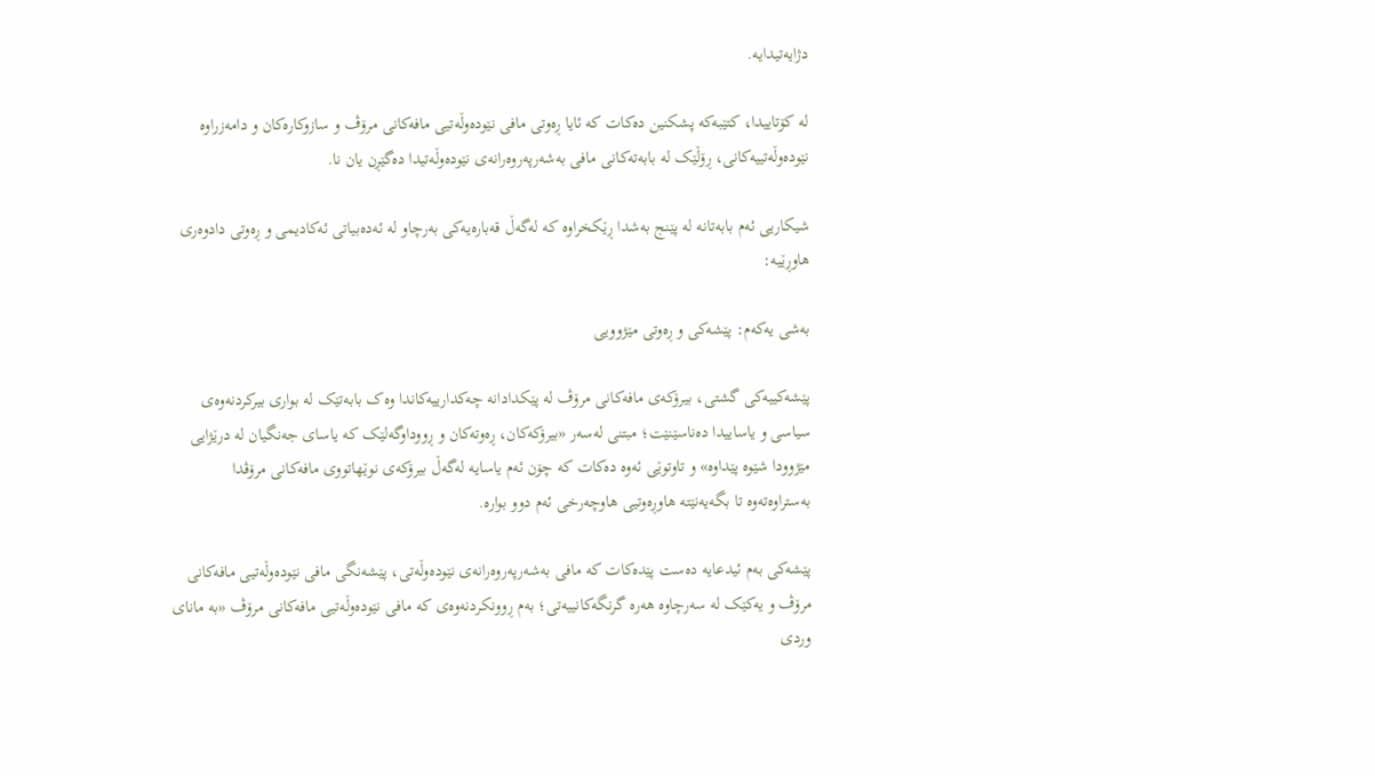دژایەتیدایە.

لە کۆتاییدا، کتێبەکە پشکنین دەکات کە ئایا ڕەوتی مافی نێودەوڵەتیی مافەکانی مرۆڤ و سازوکارەکان و دامەزراوە نێودەوڵەتییەکانی، ڕۆڵێک لە بابەتەکانی مافی بەشەرپەروەرانەی نێودەوڵەتیدا دەگێڕن یان نا.

شیکاریی ئەم بابەتانە لە پێنج بەشدا ڕێکخراوە کە لەگەڵ قەبارەیەکی بەرچاو لە ئەدەبیاتی ئەکادیمی و ڕەوتی دادوەری هاوڕێیە:

بەشی یەکەم: پێشەکی و ڕەوتی مێژوویی

پێشەکییەکی گشتی، بیرۆکەی مافەکانی مرۆڤ لە پێکدادانە چەکدارییەکاندا وەک بابەتێک لە بواری بیرکردنەوەی سیاسی و یاساییدا دەناسێنێت؛ مبتنی لەسەر «بیرۆکەکان، ڕەوتەکان و ڕووداوگەلێک کە یاسای جەنگیان لە درێژایی مێژوودا شێوە پێداوە» و تاوتوێی ئەوە دەکات کە چۆن ئەم یاسایە لەگەڵ بیرۆکەی نوێهاتووی مافەکانی مرۆڤدا بەستراوەتەوە تا بگەیەنێتە هاوڕەوتیی هاوچەرخی ئەم دوو بوارە.

پێشەکی بەم ئیدعایە دەست پێدەکات کە مافی بەشەرپەروەرانەی نێودەوڵەتی، پێشەنگی مافی نێودەوڵەتیی مافەکانی مرۆڤ و یەکێک لە سەرچاوە هەرە گرنگەکانییەتی؛ بەم ڕوونکردنەوەی کە مافی نێودەوڵەتیی مافەکانی مرۆڤ «بە مانای وردی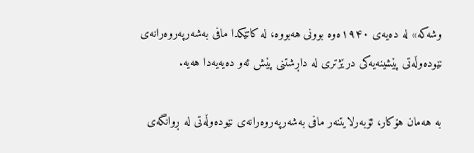وشەکە» لە دەیەی ۱۹۴۰ەوە بوونی هەبووە، لە کاتێکدا مافی بەشەرپەروەرانەی نێودەوڵەتی پێشینەیەکی درێژتری لە داڕشتنی پێش ئەو دەیەیەدا هەیە.

بە هەمان هۆکار، ئۆبەرلایتنەر مافی بەشەرپەروەرانەی نێودەوڵەتی لە ڕوانگەی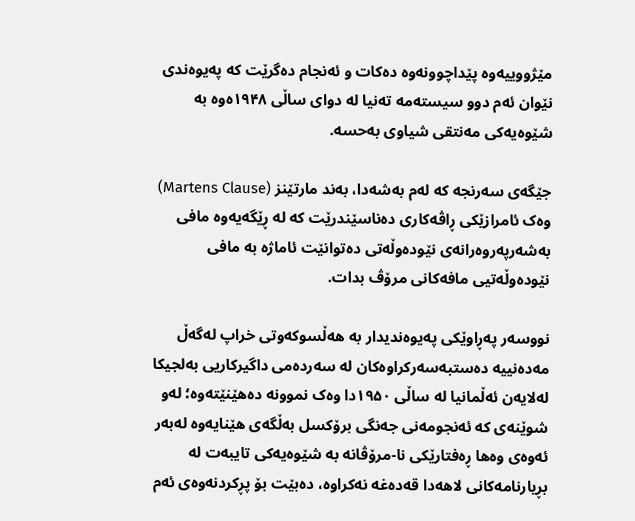مێژووییەوە پێداچوونەوە دەکات و ئەنجام دەگرێت کە پەیوەندی نێوان ئەم دوو سیستەمە تەنیا لە دوای ساڵی ۱۹۴۸ەوە بە شێوەیەکی مەنتقی شیاوی بەحسە.

جێگەی سەرنجە کە لەم بەشەدا، بەند مارتێنز (Martens Clause) وەک ئامرازێکی ڕاڤەکاری دەناسێندرێت کە لە ڕێگەیەوە مافی بەشەرپەروەرانەی نێودەوڵەتی دەتوانێت ئاماژە بە مافی نێودەوڵەتیی مافەکانی مرۆڤ بدات.

نووسەر پەڕاوێکی پەیوەندیدار بە هەڵسوکەوتی خراپ لەگەڵ مەدەنییە دەستبەسەرکراوەکان لە سەردەمی داگیرکاریی بەلجیکا لەلایەن ئەڵمانیا لە ساڵی ۱۹۵۰دا وەک نموونە دەهێنێتەوە؛ لەو شوێنەی کە ئەنجومەنی جەنگی برۆکسل بەڵگەی هێنایەوە لەبەر ئەوەی وەها ڕەفتارێکی نا-مرۆڤانە بە شێوەیەکی تایبەت لە بڕیارنامەکانی لاهەدا قەدەغە نەکراوە، دەبێت بۆ پڕکردنەوەی ئەم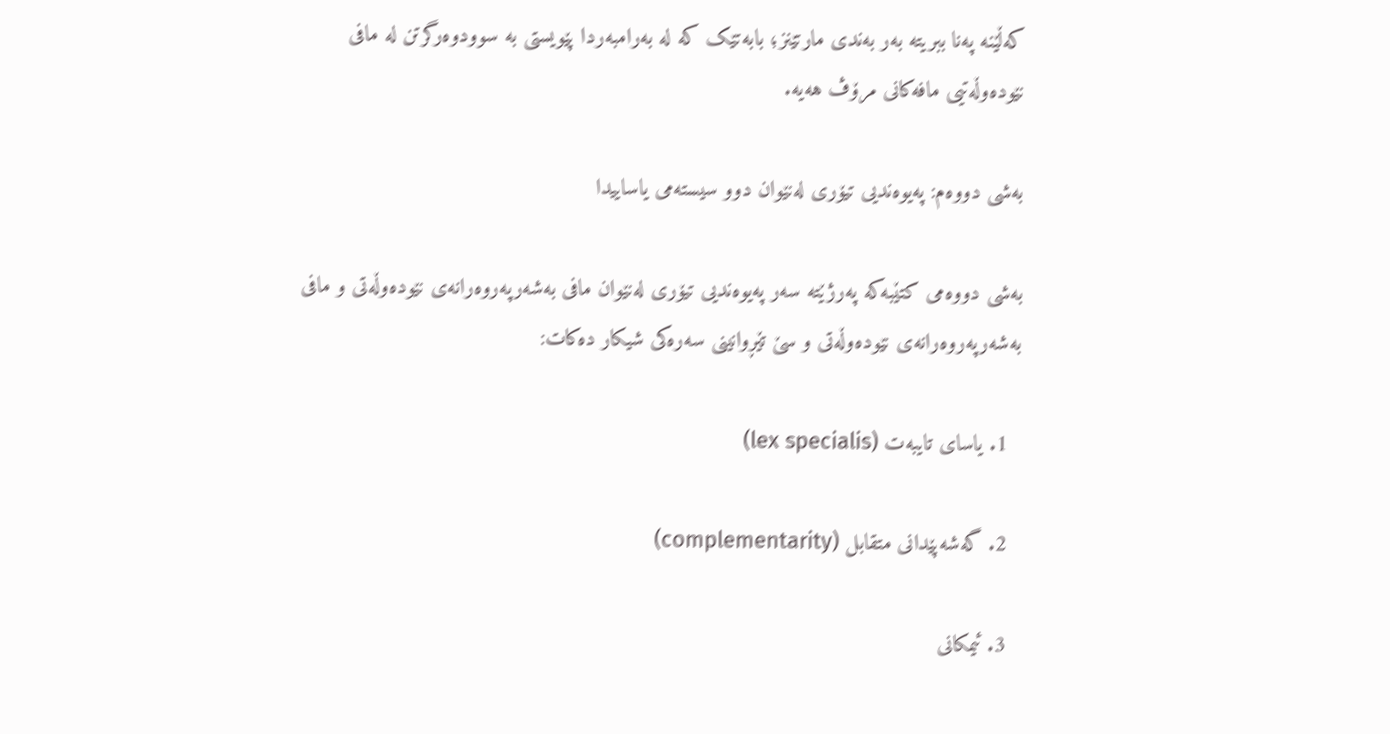کەڵێنە پەنا ببریتە بەر بەندی مارتێنز؛ بابەتێک کە لە بەرامبەردا پێویستی بە سوودوەرگرتن لە مافی نێودەوڵەتیی مافەکانی مرۆڤ هەیە.

بەشی دووەم: پەیوەندیی تیۆری لەنێوان دوو سیستەمی یاساییدا

بەشی دووەمی کتێبەکە پەرژێتە سەر پەیوەندیی تیۆری لەنێوان مافی بەشەرپەروەرانەی نێودەوڵەتی و مافی بەشەرپەروەرانەی نێودەوڵەتی و سێ تێڕوانینی سەرەکی شیکار دەکات:

  1. یاسای تایبەت (lex specialis)

  2. گەشەپێدانی متقابل (complementarity)

  3. ئیمکانی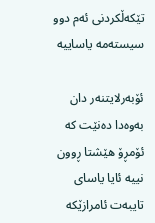تێکەڵکردنی ئەم دوو سیستەمە یاساییە

ئۆبەرلایتنەر دان بەوەدا دەنێت کە ئۆمڕۆ هێشتا ڕوون نییە ئایا یاسای تایبەت ئامرازێکە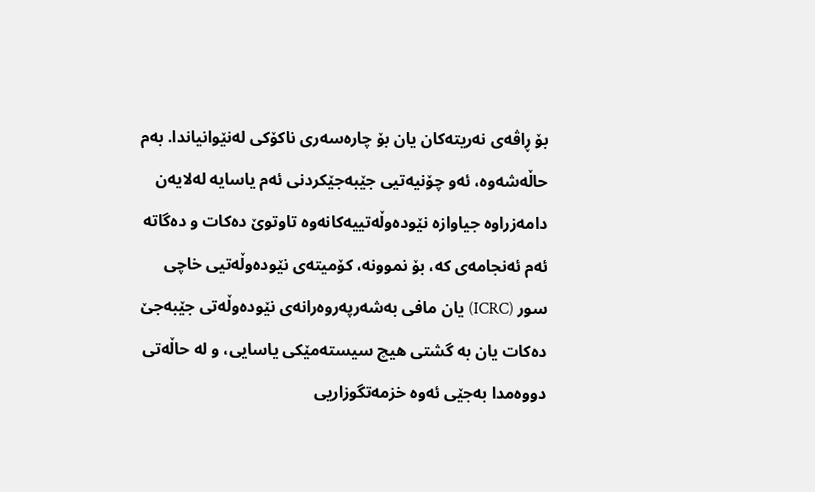بۆ ڕاڤەی نەریتەکان یان بۆ چارەسەری ناکۆکی لەنێوانیاندا. بەم حاڵەشەوە، ئەو چۆنیەتیی جێبەجێکردنی ئەم یاسایە لەلایەن دامەزراوە جیاوازە نێودەوڵەتییەکانەوە تاوتوێ دەکات و دەگاتە ئەم ئەنجامەی کە، بۆ نموونە، کۆمیتەی نێودەوڵەتیی خاچی سور (ICRC) یان مافی بەشەرپەروەرانەی نێودەوڵەتی جێبەجێ دەکات یان بە گشتی هیچ سیستەمێکی یاسایی، و لە حاڵەتی دووەمدا بەجێی ئەوە خزمەتگوزاریی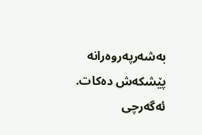بەشەرپەروەرانە پێشکەش دەکات. ئەگەرچی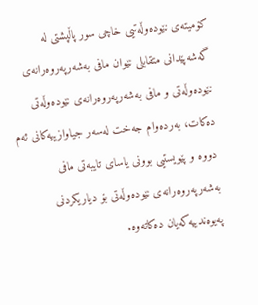کۆمیتەی نێودەوڵەتیی خاچی سور پاڵپشتی لە گەشەپێدانی متقابلی نێوان مافی بەشەرپەروەرانەی نێودەوڵەتی و مافی بەشەرپەروەرانەی نێودەوڵەتی دەکات، بەردەوام جەخت لەسەر جیاوازییەکانی ئەم دووە و پێویستیی بوونی یاسای تایبەتی مافی بەشەرپەروەرانەی نێودەوڵەتی بۆ دیاریکردنی پەیوەندییەکەیان دەکاتەوە.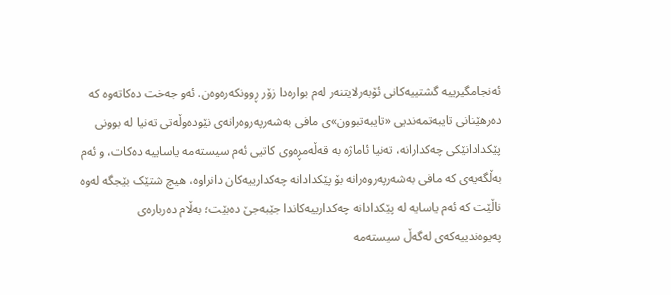ئەنجامگیرییە گشتییەکانی ئۆبەرلایتنەر لەم بوارەدا زۆر ڕوونکەرەوەن. ئەو جەخت دەکاتەوە کە دەرهێنانی تایبەتمەندیی «تایبەتبوون»ی مافی بەشەرپەروەرانەی نێودەوڵەتی تەنیا لە بوونی پێکدادانێکی چەکدارانە، تەنیا ئاماژە بە قەڵەمڕەوی کاتیی ئەم سیستەمە یاساییە دەکات، و ئەم بەڵگەیەی کە مافی بەشەرپەروەرانە بۆ پێکدادانە چەکدارییەکان دانراوە، هیچ شتێک بێجگە لەوە ناڵێت کە ئەم یاسایە لە پێکدادانە چەکدارییەکاندا جێبەجێ دەبێت؛ بەڵام دەربارەی پەیوەندییەکەی لەگەڵ سیستەمە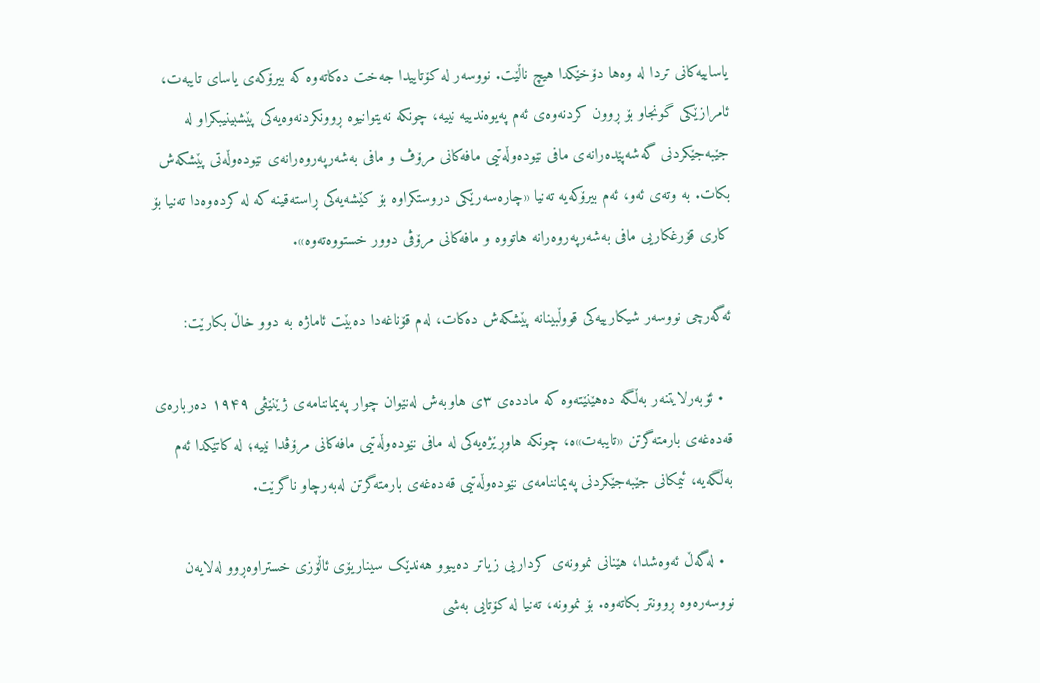یاساییەکانی تردا لە وەها دۆخێکدا هیچ ناڵێت. نووسەر لە کۆتاییدا جەخت دەکاتەوە کە بیرۆکەی یاسای تایبەت، ئامرازێکی گونجاو بۆ ڕوون کردنەوەی ئەم پەیوەندییە نییە، چونکە نەیتوانیوە ڕوونکردنەوەیەکی پێشبینیبکراو لە جێبەجێکردنی گەشەپێدەرانەی مافی نێودەوڵەتیی مافەکانی مرۆڤ و مافی بەشەرپەروەرانەی نێودەوڵەتی پێشکەش بکات. بە وتەی ئەو، ئەم بیرۆکەیە تەنیا «چارەسەرێکی دروستکراوە بۆ کێشەیەکی ڕاستەقینە کە لە کردەوەدا تەنیا بۆ کاری قۆرغکاریی مافی بەشەرپەروەرانە هاتووە و مافەکانی مرۆڤی دوور خستووەتەوە».

ئەگەرچی نووسەر شیکارییەکی قووڵبینانە پێشکەش دەکات، لەم قۆناغەدا دەبێت ئاماژە بە دوو خاڵ بکارێت:

  • ئۆبەرلایتنەر بەڵگە دەهێنێتەوە کە ماددەی ۳ی هاوبەش لەنێوان چوار پەیماننامەی ژێنێڤی ۱۹۴۹ دەربارەی قەدەغەی بارمتەگرتن «تایبەت»ە، چونکە هاوڕێژەیەکی لە مافی نێودەوڵەتیی مافەکانی مرۆڤدا نییە؛ لە کاتێکدا ئەم بەڵگەیە، ئیمکانی جێبەجێکردنی پەیماننامەی نێودەوڵەتیی قەدەغەی بارمتەگرتن لەبەرچاو ناگرێت.

  • لەگەڵ ئەوەشدا، هێنانی نموونەی کرداریی زیاتر دەیبوو هەندێک سیناریۆی ئاڵۆزی خستراوەڕوو لەلایەن نووسەرەوە ڕوونتر بکاتەوە. بۆ نموونە، تەنیا لە کۆتایی بەشی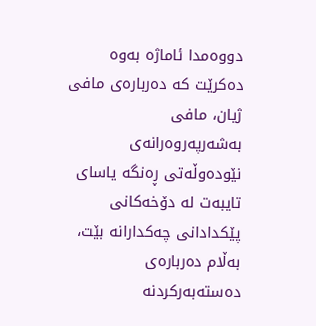دووەمدا ئاماژە بەوە دەکرێت کە دەربارەی مافی ژیان، مافی بەشەرپەروەرانەی نێودەوڵەتی ڕەنگە یاسای تایبەت لە دۆخەکانی پێکدادانی چەکدارانە بێت، بەڵام دەربارەی دەستەبەرکردنە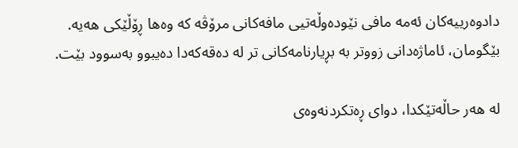دادوەرییەکان ئەمە مافی نێودەوڵەتیی مافەکانی مرۆڤە کە وەها ڕۆڵێکی هەیە. بێگومان، ئاماژەدانی زووتر بە بڕیارنامەکانی تر لە دەقەکەدا دەیبوو بەسوود بێت.

لە هەر حاڵەتێکدا، دوای ڕەتکردنەوەی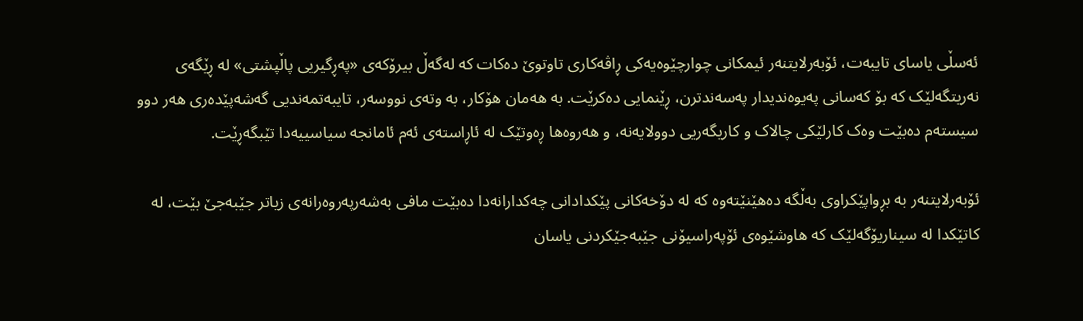ئەسڵی یاسای تایبەت، ئۆبەرلایتنەر ئیمکانی چوارچێوەیەکی ڕاڤەکاری تاوتوێ دەکات کە لەگەڵ بیرۆکەی «پەڕگیریی پاڵپشتی» لە ڕێگەی نەریتگەلێک کە بۆ کەسانی پەیوەندیدار پەسەندترن، ڕێنمایی دەکرێت. بە هەمان هۆکار، بە وتەی نووسەر، تایبەتمەندیی گەشەپێدەری هەر دوو سیستەم دەبێت وەک کارلێکی چالاک و کاریگەریی دوولایەنە، و هەروەها ڕەوتێک لە ئاڕاستەی ئەم ئامانجە سیاسییەدا تێبگەڕێت.

ئۆبەرلایتنەر بە بڕواپێکراوی بەڵگە دەهێنێتەوە کە لە دۆخەکانی پێکدادانی چەکدارانەدا دەبێت مافی بەشەرپەروەرانەی زیاتر جێبەجێ بێت، لە کاتێکدا لە سیناریۆگەلێک کە هاوشێوەی ئۆپەراسیۆنی جێبەجێکردنی یاسان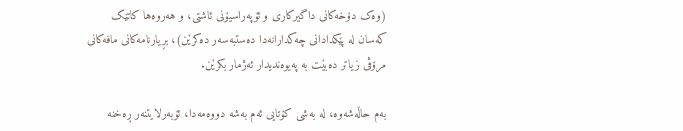(وەک دۆخەکانی داگیرکاری و ئۆپەراسیۆنی ئاشتی، و هەروەها کاتێک کەسان لە پێکدادانی چەکدارانەدا دەستبەسەر دەکرێن)، بڕیارنامەکانی مافەکانی مرۆڤی زیاتر دەبێت بە پەیوەندیدار ئەژمار بکرێن.

بەم حاڵەشەوە، لە بەشی کۆتایی ئەم بەشە دووەمەدا، ئۆبەرلایتنەر ڕەخنە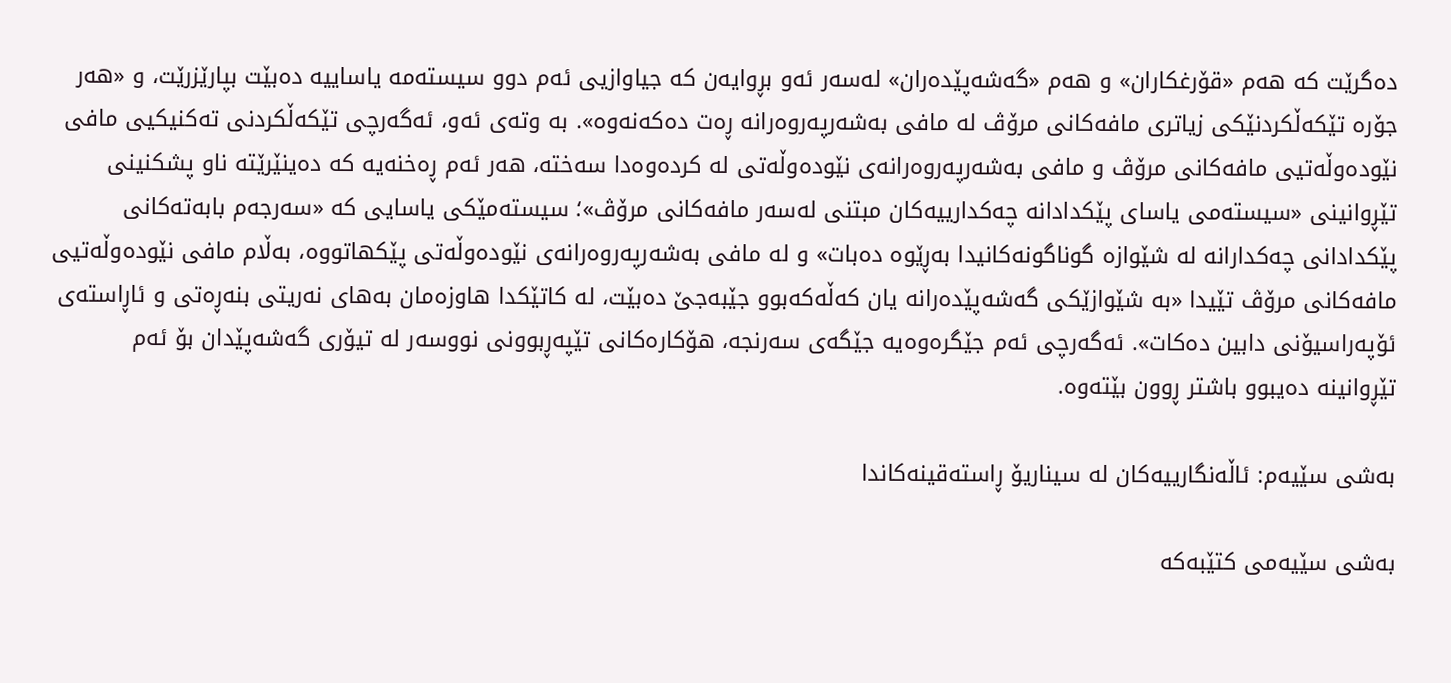دەگرێت کە هەم «قۆرغکاران» و هەم «گەشەپێدەران» لەسەر ئەو بڕوایەن کە جیاوازیی ئەم دوو سیستەمە یاساییە دەبێت بپارێزرێت، و «هەر جۆرە تێکەڵکردنێکی زیاتری مافەکانی مرۆڤ لە مافی بەشەرپەروەرانە ڕەت دەکەنەوە». بە وتەی ئەو، ئەگەرچی تێکەڵکردنی تەکنیکیی مافی نێودەوڵەتیی مافەکانی مرۆڤ و مافی بەشەرپەروەرانەی نێودەوڵەتی لە کردەوەدا سەختە، هەر ئەم ڕەخنەیە کە دەینێرێتە ناو پشکنینی تێڕوانینی «سیستەمی یاسای پێکدادانە چەکدارییەکان مبتنی لەسەر مافەکانی مرۆڤ»؛ سیستەمێکی یاسایی کە «سەرجەم بابەتەکانی پێکدادانی چەکدارانە لە شێوازە گوناگونەکانیدا بەڕێوە دەبات» و لە مافی بەشەرپەروەرانەی نێودەوڵەتی پێکهاتووە، بەڵام مافی نێودەوڵەتیی مافەکانی مرۆڤ تێیدا «بە شێوازێکی گەشەپێدەرانە یان کەڵەکەبوو جێبەجێ دەبێت، لە کاتێکدا هاوزەمان بەهای نەریتی بنەڕەتی و ئاڕاستەی ئۆپەراسیۆنی دابین دەکات». ئەگەرچی ئەم جێگرەوەیە جێگەی سەرنجە، هۆکارەکانی تێپەڕبوونی نووسەر لە تیۆری گەشەپێدان بۆ ئەم تێڕوانینە دەیبوو باشتر ڕوون بێتەوە.

بەشی سێیەم: ئاڵەنگارییەکان لە سیناریۆ ڕاستەقینەکاندا

بەشی سێیەمی کتێبەکە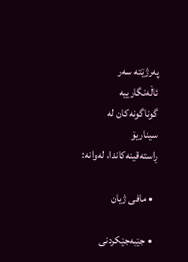پەرژێتە سەر ئاڵەنگارییە گوناگونەکان لە سیناریۆ ڕاستەقینەکاندا، لەوانە:

  • مافی ژیان

  • جێبەجێکردنی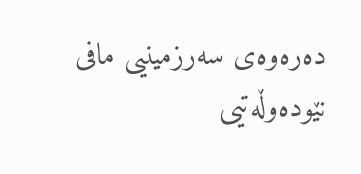دەرەوەی سەرزمینیی مافی نێودەوڵەتیی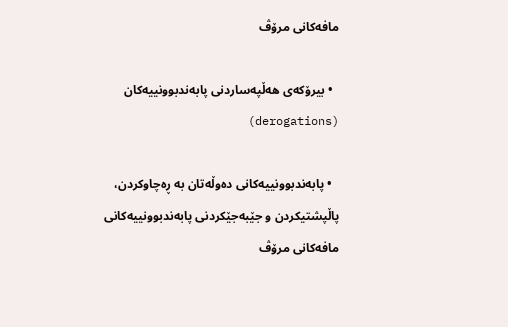مافەکانی مرۆڤ

  • بیرۆکەی هەڵپەساردنی پابەندبوونییەکان (derogations)

  • پابەندبوونییەکانی دەوڵەتان بە ڕەچاوکردن، پاڵپشتیکردن و جێبەجێکردنی پابەندبوونییەکانی مافەکانی مرۆڤ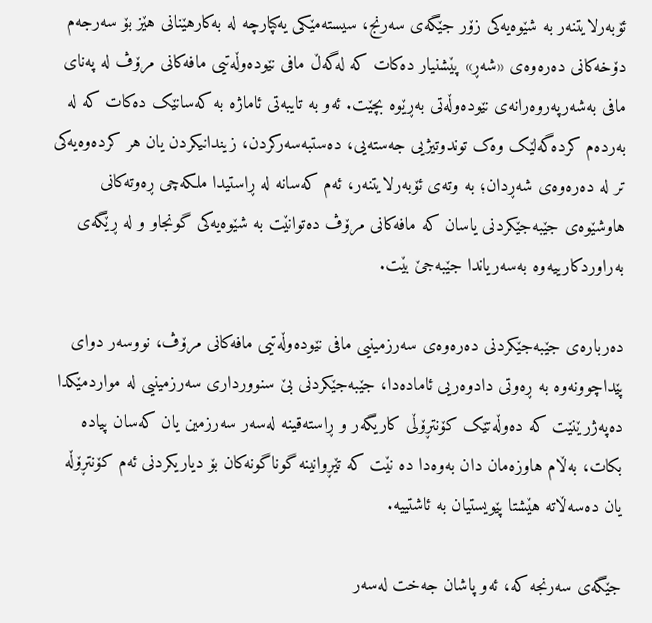ئۆبەرلایتنەر بە شێوەیەکی زۆر جێگەی سەرنج، سیستەمێکی یەکپارچە لە بەکارهێنانی هێز بۆ سەرجەم دۆخەکانی دەرەوەی «شەڕ» پێشنیار دەکات کە لەگەڵ مافی نێودەوڵەتیی مافەکانی مرۆڤ لە پەنای مافی بەشەرپەروەرانەی نێودەوڵەتی بەڕێوە بچێت. ئەو بە تایبەتی ئاماژە بە کەسانێک دەکات کە لە بەردەم کردەگەلێک وەک توندوتیژیی جەستەیی، دەستبەسەرکردن، زیندانیکردن یان هر کردەوەیەکی تر لە دەرەوەی شەڕدان؛ بە وتەی ئۆبەرلایتنەر، ئەم کەسانە لە ڕاستیدا ملکەچی ڕەوتەکانی هاوشێوەی جێبەجێکردنی یاسان کە مافەکانی مرۆڤ دەتوانێت بە شێوەیەکی گونجاو و لە ڕێگەی بەراوردکارییەوە بەسەریاندا جێبەجێ بێت.

دەربارەی جێبەجێکردنی دەرەوەی سەرزمینیی مافی نێودەوڵەتیی مافەکانی مرۆڤ، نووسەر دوای پێداچوونەوە بە ڕەوتی دادوەریی ئامادەدا، جێبەجێکردنی بێ سنوورداری سەرزمینیی لە مواردمێکدا دەپەژرێنێت کە دەوڵەتێک کۆنتڕۆڵی کاریگەر و ڕاستەقینە لەسەر سەرزمین یان کەسان پیادە بکات، بەڵام هاوزەمان دان بەوەدا دە نێت کە تێڕوانینە گوناگونەکان بۆ دیاریکردنی ئەم کۆنتڕۆڵە یان دەسەڵاتە هێشتا پێویستیان بە ئاشتییە.

جێگەی سەرنجە کە، ئەو پاشان جەخت لەسەر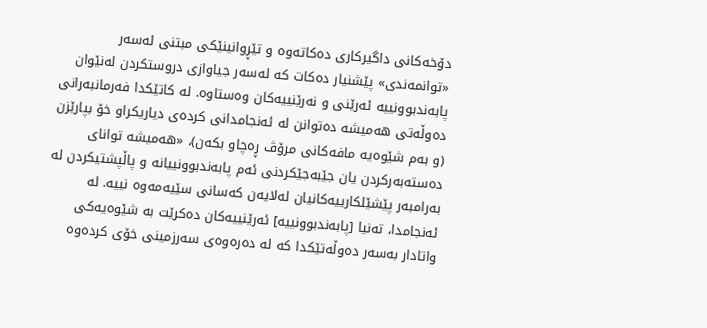دۆخەکانی داگیرکاری دەکاتەوە و تێڕوانینێکی مبتنی لەسەر «توانمەندی» پێشنیار دەکات کە لەسەر جیاوازی دروستکردن لەنێوان پابەندبوونییە ئەرێنی و نەرێنییەکان وەستاوە. لە کاتێکدا فەرمانبەرانی دەوڵەتی هەمیشە دەتوانن لە ئەنجامدانی کردەی دیاریکراو خۆ بپارێزن (و بەم شێوەیە مافەکانی مرۆڤ ڕەچاو بکەن)، «هەمیشە توانای دەستەبەرکردن یان جێبەجێکردنی ئەم پابەندبوونییانە و پاڵپشتیکردن لە بەرامبەر پێشێلکارییەکانیان لەلایەن کەسانی سێیەمەوە نییە. لە ئەنجامدا، تەنیا [پابەندبوونییە] ئەرێنییەکان دەکرێت بە شێوەیەکی واتادار بەسەر دەوڵەتێکدا کە لە دەرەوەی سەرزمینی خۆی کردەوە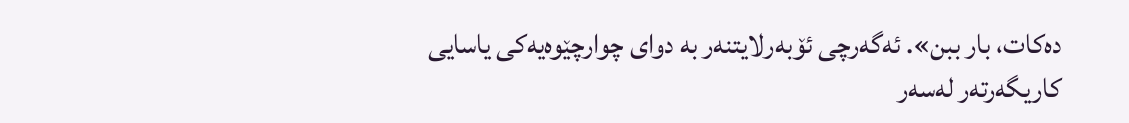دەکات، بار ببن». ئەگەرچی ئۆبەرلایتنەر بە دوای چوارچێوەیەکی یاسایی کاریگەرتەر لەسەر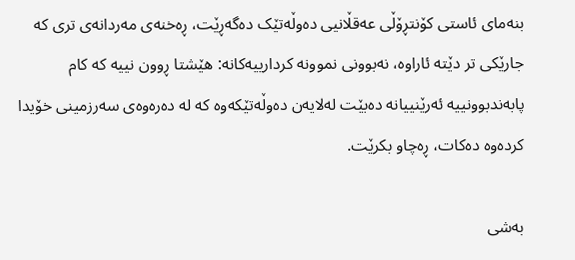بنەمای ئاستی کۆنتڕۆڵی عەقڵانیی دەوڵەتێک دەگەڕێت، ڕەخنەی مەردانەی تری کە جارێکی تر دێتە ئاراوە، نەبوونی نموونە کردارییەکانە: هێشتا ڕوون نییە کە کام پابەندبوونییە ئەرێنییانە دەبێت لەلایەن دەوڵەتێکەوە کە لە دەرەوەی سەرزمینی خۆیدا کردەوە دەکات، ڕەچاو بکرێت.

بەشی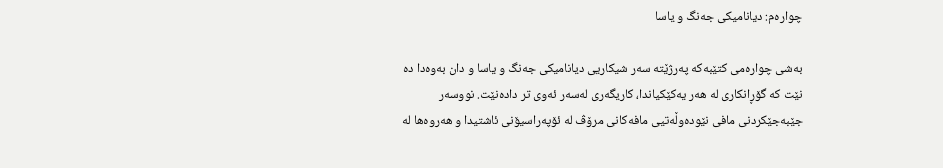چوارەم: دیانامیکی جەنگ و یاسا

بەشی چوارەمی کتێبەکە پەرژێتە سەر شیکاریی دیانامیکی جەنگ و یاسا و دان بەوەدا دە نێت کە گۆڕانکاری لە هەر یەکێکیاندا، کاریگەری لەسەر ئەوی تر دادەنێت. نووسەر جێبەجێکردنی مافی نێودەوڵەتیی مافەکانی مرۆڤ لە ئۆپەراسیۆنی ئاشتیدا و هەروەها لە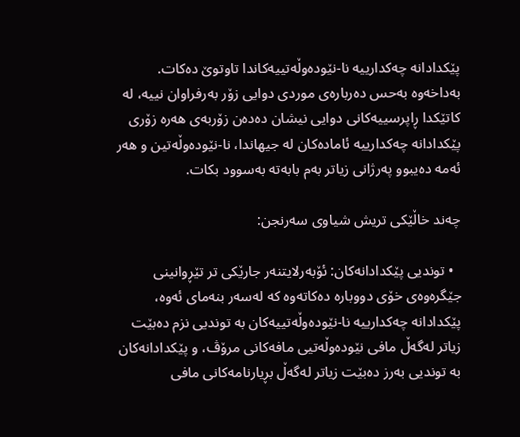پێکدادانە چەکدارییە نا-نێودەوڵەتییەکاندا تاوتوێ دەکات. بەداخەوە بەحس دەربارەی موردی دوایی زۆر بەرفراوان نییە، لە کاتێکدا ڕاپرسییەکانی دوایی نیشان دەدەن زۆربەی هەرە زۆری پێکدادانە چەکدارییە ئامادەکان لە جیهاندا، نا-نێودەوڵەتین و هەر ئەمە دەیبوو پەرژانی زیاتر بەم بابەتە بەسوود بکات.

چەند خاڵێکی تریش شیاوی سەرنجن:

  • توندیی پێکدادانەکان: ئۆبەرلایتنەر جارێکی تر تێڕوانینی جێگرەوەی خۆی دووبارە دەکاتەوە کە لەسەر بنەمای ئەوە، پێکدادانە چەکدارییە نا-نێودەوڵەتییەکان بە توندیی نزم دەبێت زیاتر لەگەڵ مافی نێودەوڵەتیی مافەکانی مرۆڤ، و پێکدادانەکان بە توندیی بەرز دەبێت زیاتر لەگەڵ بڕیارنامەکانی مافی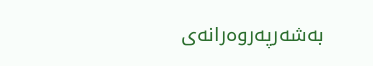بەشەرپەروەرانەی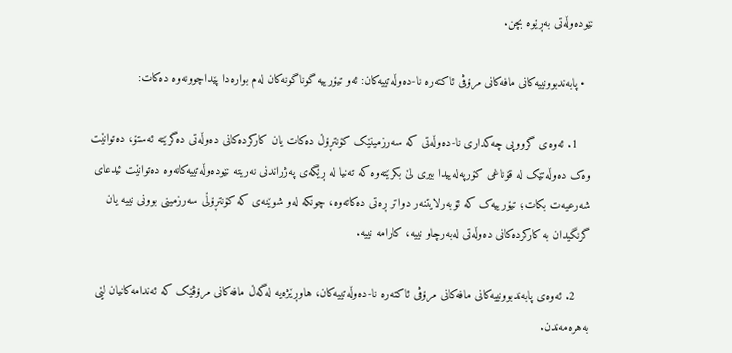نێودەوڵەتی بەڕێوە بچن.

  • پابەندبوونییەکانی مافەکانی مرۆڤی ئاکتەرە نا-دەوڵەتییەکان: ئەو تیۆرییە گوناگونەکان لەم بوارەدا پێداچوونەوە دەکات:

    1. ئەوەی گرووپی چەکداری نا-دەوڵەتی کە سەرزمینێک کۆنتڕۆڵ دەکات یان کارکردەکانی دەوڵەتی دەگرێتە ئەستۆ، دەتوانێت وەک دەوڵەتێک لە قۆناغی کۆرپەلەییدا بیری لێ بکرێتەوە کە تەنیا لە ڕێگەی پەژراندنی نەریتە نێودەوڵەتییەکانەوە دەتوانێت ئیدعای شەرعیەت بکات؛ تیۆرییەک کە ئۆبەرلایتنەر دواتر ڕەتی دەکاتەوە، چونکە لەو شوێنەی کە کۆنتڕۆڵی سەرزمینی بوونی نییە یان گرنگیدان بە کارکردەکانی دەوڵەتی لەبەرچاو نییە، کارامە نییە.

    2. ئەوەی پابەندبوونییەکانی مافەکانی مرۆڤی ئاکتەرە نا-دەوڵەتییەکان، هاوڕێژەیە لەگەڵ مافەکانی مرۆڤێک کە ئەندامەکانیان لێی بەهرەمەندن.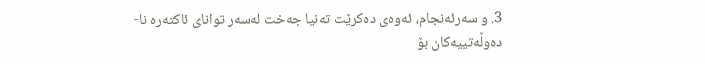3. و سەرئەنجام، ئەوەی دەکرێت تەنیا جەخت لەسەر توانای ئاکتەرە نا-دەوڵەتییەکان بۆ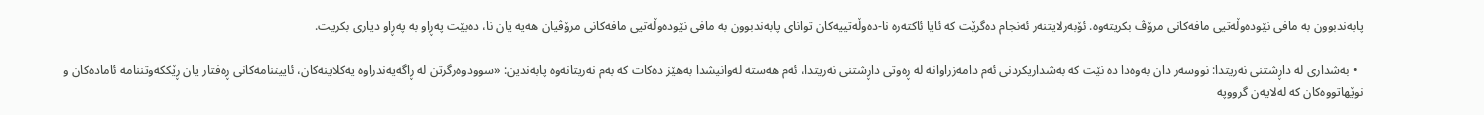پابەندبوون بە مافی نێودەوڵەتیی مافەکانی مرۆڤ بکریتەوە. ئۆبەرلایتنەر ئەنجام دەگرێت کە ئایا ئاکتەرە نا-دەوڵەتییەکان توانای پابەندبوون بە مافی نێودەوڵەتیی مافەکانی مرۆڤیان هەیە یان نا، دەبێت پەڕاو بە پەڕاو دیاری بکریت.

  • بەشداری لە داڕشتنی نەریتدا: نووسەر دان بەوەدا دە نێت کە بەشداریکردنی ئەم دامەزراوانە لە ڕەوتی داڕشتنی نەریتدا، ئەم هەستە لەوانیشدا بەهێز دەکات کە بەم نەریتانەوە پابەندین: «سوودوەرگرتن لە ڕاگەیەندراوە یەکلاینەکان، ئاییننامەکانی ڕەفتار یان ڕێککەوتننامە ئامادەکان و نوێهاتووەکان کە لەلایەن گرووپە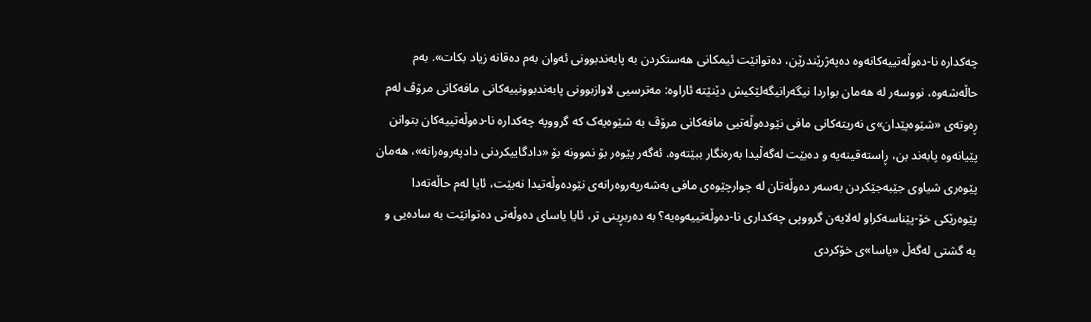چەکدارە نا-دەوڵەتییەکانەوە دەپەژرێندرێن، دەتوانێت ئیمکانی هەستکردن بە پابەندبوونی ئەوان بەم دەقانە زیاد بکات». بەم حاڵەشەوە، نووسەر لە هەمان بواردا نیگەرانیگەلێکیش دێنێتە ئاراوە: مەترسیی لاوازبوونی پابەندبوونییەکانی مافەکانی مرۆڤ لەم ڕەوتەی «شێوەپێدان»ی نەریتەکانی مافی نێودەوڵەتیی مافەکانی مرۆڤ بە شێوەیەک کە گرووپە چەکدارە نا-دەوڵەتییەکان بتوانن پێیانەوە پابەند بن، ڕاستەقینەیە و دەبێت لەگەڵیدا بەرەنگار ببێتەوە. ئەگەر پێوەر بۆ نموونە بۆ «دادگاییکردنی دادپەروەرانە»، هەمان پێوەری شیاوی جێبەجێکردن بەسەر دەوڵەتان لە چوارچێوەی مافی بەشەرپەروەرانەی نێودەوڵەتیدا نەبێت، ئایا لەم حاڵەتەدا پێوەرێکی خۆ-پێناسەکراو لەلایەن گرووپی چەکداری نا-دەوڵەتییەوەیە؟ بە دەربڕینی تر، ئایا یاسای دەوڵەتی دەتوانێت بە سادەیی و بە گشتی لەگەڵ «یاسا»ی خۆکردی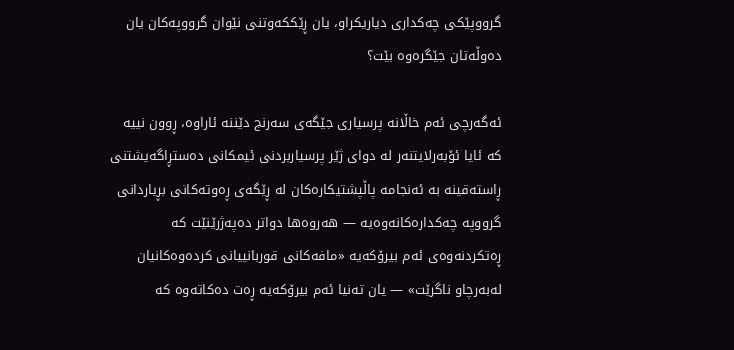گرووپێکی چەکداری دیاریکراو، یان ڕێککەوتنی نێوان گرووپەکان یان دەوڵەتان جێگرەوە بێت؟

ئەگەرچی ئەم خاڵانە پرسیاری جێگەی سەرنج دێننە ئاراوە، ڕوون نییە کە ئایا ئۆبەرلایتنەر لە دوای ژێر پرسیاربردنی ئیمکانی دەستڕاگەیشتنی ڕاستەقینە بە ئەنجامە پاڵپشتیکارەکان لە ڕێگەی ڕەوتەکانی بڕیاردانی گرووپە چەکدارەکانەوەیە — هەروەها دواتر دەپەژرێنێت کە ڕەتکردنەوەی ئەم بیرۆکەیە «مافەکانی قوربانییانی کردەوەکانیان لەبەرچاو ناگرێت» — یان تەنیا ئەم بیرۆکەیە ڕەت دەکاتەوە کە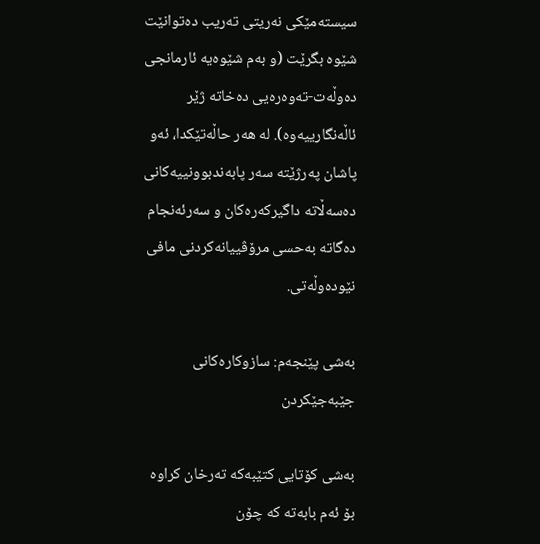سیستەمێکی نەریتی تەریب دەتوانێت شێوە بگرێت (و بەم شێوەیە ئارمانجی دەوڵەت-تەوەرەیی دەخاتە ژێر ئاڵەنگارییەوە). لە هەر حاڵەتێکدا، ئەو پاشان پەرژێتە سەر پابەندبوونییەکانی دەسەڵاتە داگیرکەرەکان و سەرئەنجام دەگاتە بەحسی مرۆڤییانەکردنی مافی نێودەوڵەتی.

بەشی پێنجەم: سازوکارەکانی جێبەجێکردن

بەشی کۆتایی کتێبەکە تەرخان کراوە بۆ ئەم بابەتە کە چۆن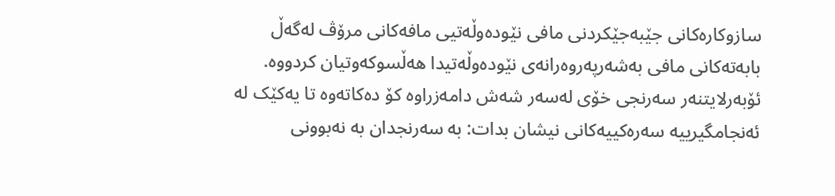سازوکارەکانی جێبەجێکردنی مافی نێودەوڵەتیی مافەکانی مرۆڤ لەگەڵ بابەتەکانی مافی بەشەرپەروەرانەی نێودەوڵەتیدا هەڵسوکەوتیان کردووە. ئۆبەرلایتنەر سەرنجی خۆی لەسەر شەش دامەزراوە کۆ دەکاتەوە تا یەکێک لە ئەنجامگیرییە سەرەکییەکانی نیشان بدات: بە سەرنجدان بە نەبوونی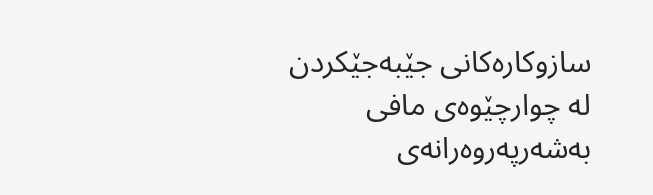سازوکارەکانی جێبەجێکردن لە چوارچێوەی مافی بەشەرپەروەرانەی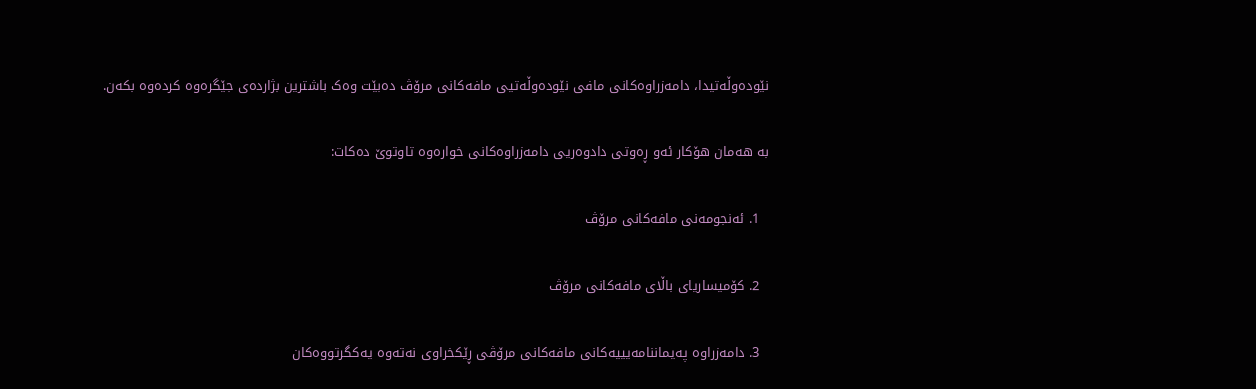نێودەوڵەتیدا، دامەزراوەکانی مافی نێودەوڵەتیی مافەکانی مرۆڤ دەبێت وەک باشترین بژاردەی جێگرەوە کردەوە بکەن.

بە هەمان هۆکار ئەو ڕەوتی دادوەریی دامەزراوەکانی خوارەوە تاوتوێ دەکات:

  1. ئەنجومەنی مافەکانی مرۆڤ

  2. کۆمیساریای باڵای مافەکانی مرۆڤ

  3. دامەزراوە پەیماننامەیییەکانی مافەکانی مرۆڤی ڕێکخراوی نەتەوە یەکگرتووەکان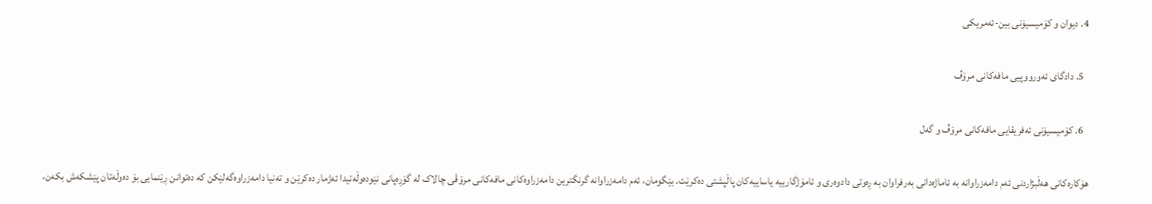4. دیوان و کۆمیسیۆنی بین-ئەمریکی

  5. دادگای ئەورووپیی مافەکانی مرۆڤ

  6. کۆمیسیۆنی ئەفریقایی مافەکانی مرۆڤ و گەل

هۆکارەکانی هەڵبژاردنی ئەم دامەزراوانە بە ئاماژەدانی بەرفراوان بە ڕەوتی دادوەری و ئامۆژگارییە یاساییەکان پاڵپشتی دەکرێت. بێگومان، ئەم دامەزراوانە گرنگترین دامەزراوەکانی مافەکانی مرۆڤی چالاک لە گۆڕەپانی نێودەوڵەتیدا ئەژمار دەکرێن و تەنیا دامەزراوەگەلێکن کە دەتوانن ڕێنمایی بۆ دەوڵەتان پێشکەش بکەن،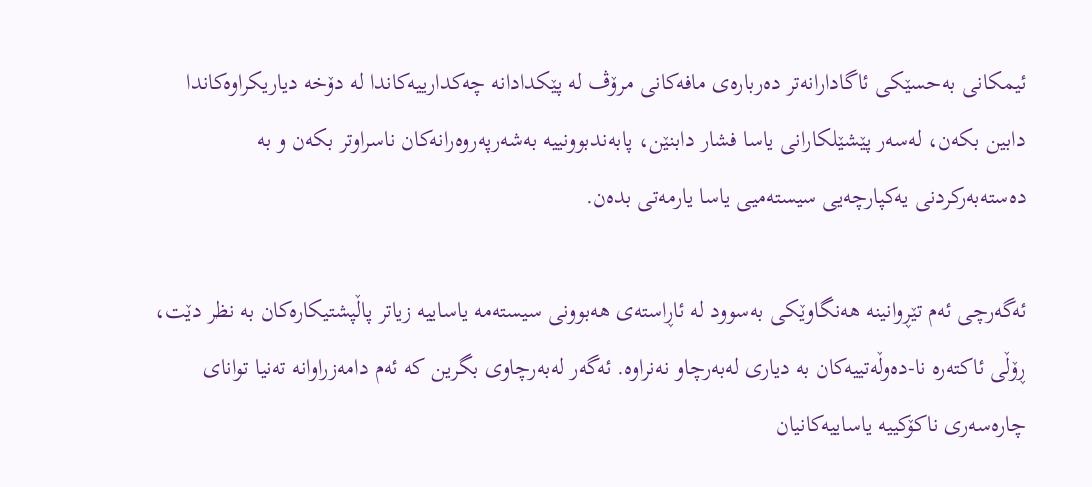ئیمکانی بەحسێکی ئاگادارانەتر دەربارەی مافەکانی مرۆڤ لە پێکدادانە چەکدارییەکاندا لە دۆخە دیاریکراوەکاندا دابین بکەن، لەسەر پێشێلکارانی یاسا فشار دابنێن، پابەندبوونییە بەشەرپەروەرانەکان ناسراوتر بکەن و بە دەستەبەرکردنی یەکپارچەیی سیستەمیی یاسا یارمەتی بدەن.

ئەگەرچی ئەم تێڕوانینە هەنگاوێکی بەسوود لە ئاڕاستەی هەبوونی سیستەمە یاساییە زیاتر پاڵپشتیکارەکان بە نظر دێت، ڕۆڵی ئاکتەرە نا-دەوڵەتییەکان بە دیاری لەبەرچاو نەنراوە. ئەگەر لەبەرچاوی بگرین کە ئەم دامەزراوانە تەنیا توانای چارەسەری ناکۆکییە یاساییەکانیان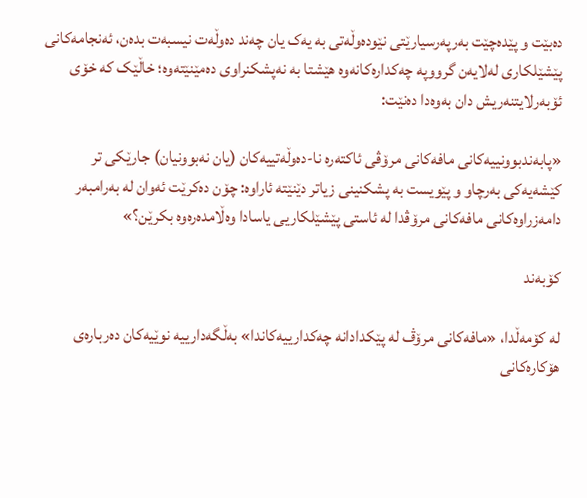دەبێت و پێدەچێت بەرپەرسیارێتی نێودەوڵەتی بە یەک یان چەند دەوڵەت نیسبەت بدەن، ئەنجامەکانی پێشێلکاری لەلایەن گرووپە چەکدارەکانەوە هێشتا بە نەپشکنراوی دەمێنێتەوە؛ خاڵێک کە خۆی ئۆبەرلایتنەریش دان بەوەدا دەنێت:

«پابەندبوونییەکانی مافەکانی مرۆڤی ئاکتەرە نا-دەوڵەتییەکان (یان نەبوونیان) جارێکی تر کێشەیەکی بەرچاو و پێویست بە پشکنینی زیاتر دێنێتە ئاراوە: چۆن دەکرێت ئەوان لە بەرامبەر دامەزراوەکانی مافەکانی مرۆڤدا لە ئاستی پێشێلکاریی یاسادا وەڵامده‌رەوە بکرێن؟»

کۆبەند

لە کۆمەڵدا، «مافەکانی مرۆڤ لە پێکدادانە چەکدارییەکاندا» بەڵگەدارییە نوێیەکان دەربارەی هۆکارەکانی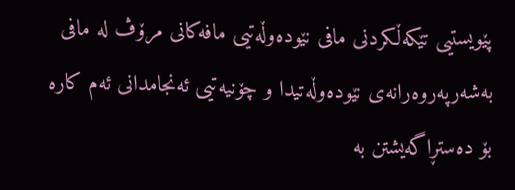پێویستیی تێکەڵکردنی مافی نێودەوڵەتیی مافەکانی مرۆڤ لە مافی بەشەرپەروەرانەی نێودەوڵەتیدا و چۆنیەتیی ئەنجامدانی ئەم کارە بۆ دەستڕاگەیشتن بە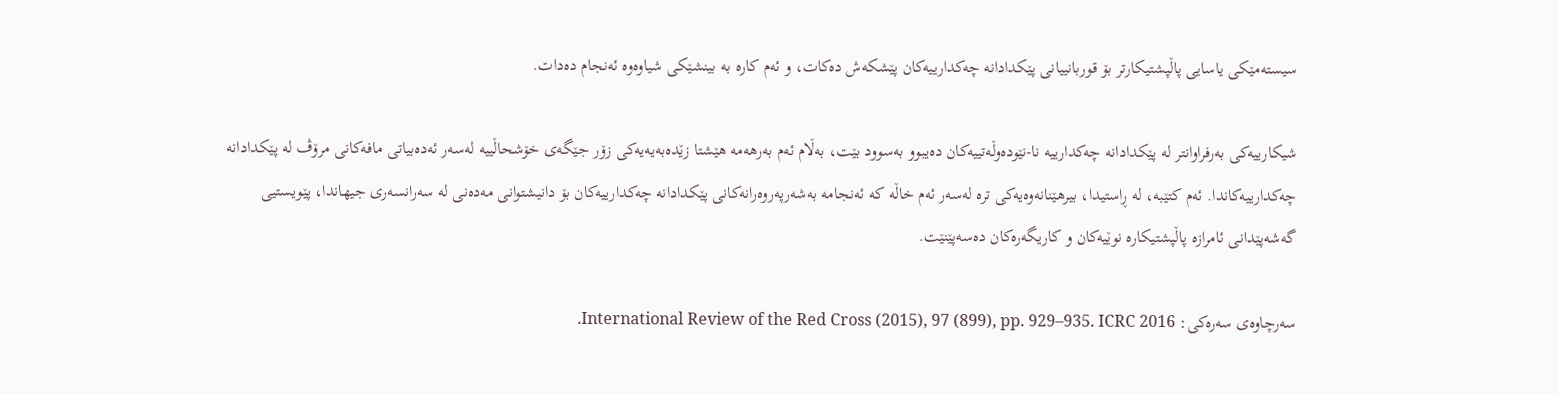سیستەمێکی یاسایی پاڵپشتیکارتر بۆ قوربانییانی پێکدادانە چەکدارییەکان پێشکەش دەکات، و ئەم کارە بە بینشێکی شیاوەوە ئەنجام دەدات.

شیکارییەکی بەرفراوانتر لە پێکدادانە چەکدارییە نا-نێودەوڵەتییەکان دەیبوو بەسوود بێت، بەڵام ئەم بەرهەمە هێشتا زێدەبەیەیەکی زۆر جێگەی خۆشحاڵییە لەسەر ئەدەبیاتی مافەکانی مرۆڤ لە پێکدادانە چەکدارییەکاندا. ئەم کتێبە، لە ڕاستیدا، بیرهێنانەوەیەکی ترە لەسەر ئەم خاڵە کە ئەنجامە بەشەرپەروەرانەکانی پێکدادانە چەکدارییەکان بۆ دانیشتوانی مەدەنی لە سەرانسەری جیهاندا، پێویستیی گەشەپێدانی ئامرازە پاڵپشتیکارە نوێیەکان و کاریگەرەکان دەسەپێنێت.

سەرچاوەی سەرەکی: International Review of the Red Cross (2015), 97 (899), pp. 929–935. ICRC 2016.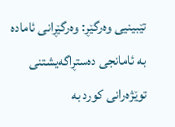تێبینیی وەرگێڕ: وەرگێڕانی ئامادە بە ئامانجی دەستڕاگەیشتنی توێژەرانی کورد بە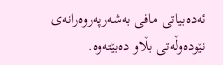ئەدەبیاتی مافی بەشەرپەروەرانەی نێودەوڵەتی بڵاو دەبێتەوە.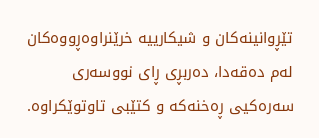تێڕوانینەکان و شیکارییە خرێنراوەڕووەکان لەم دەقەدا، دەربڕی ڕای نووسەری سەرەکیی ڕەخنەکە و کتێبی تاوتوێکراوە.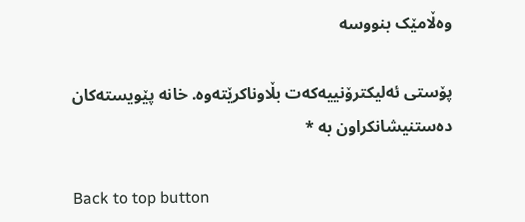وەڵامێک بنووسە

پۆستی ئەلیکترۆنییەکەت بڵاوناکرێتەوە. خانە پێویستەکان دەستنیشانکراون بە *

Back to top button